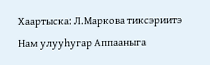Хаартыска: Л.Маркова тиксэриитэ
Нам улууһугар Аппааныга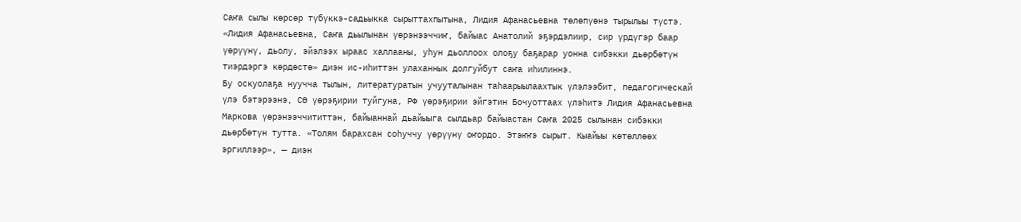Саҥа сылы көрсөр түбүккэ-садьыкка сырыттахпытына, Лидия Афанасьевна төлөпүөнэ тырылыы түстэ.
«Лидия Афанасьевна, Саҥа дьылынан үөрэнээччиҥ, байыас Анатолий эҕэрдэлиир, сир үрдүгэр баар үөрүүнү, дьолу, эйэлээх ыраас халлааны, уһун дьоллоох олоҕу баҕарар уонна сибэкки дьөрбөтүн тиэрдэргэ көрдөстө» диэн ис-иһиттэн улаханнык долгуйбут саҥа иһилиннэ.
Бу оскуолаҕа нуучча тылын, литературатын учууталынан таһаарыылаахтык үлэлээбит, педагогическай үлэ бэтэрээнэ, СӨ үөрэҕирии туйгуна, РФ үөрэҕирии эйгэтин Бочуоттаах үлэһитэ Лидия Афанасьевна Маркова үөрэнээччититтэн, байыаннай дьайыыга сылдьар байыастан Саҥа 2025 сылынан сибэкки дьөрбөтүн тутта. «Толям барахсан соһуччу үөрүүнү оҥордо. Этэҥҥэ сырыт. Кыайыы көтөллөөх эргиллээр», — диэн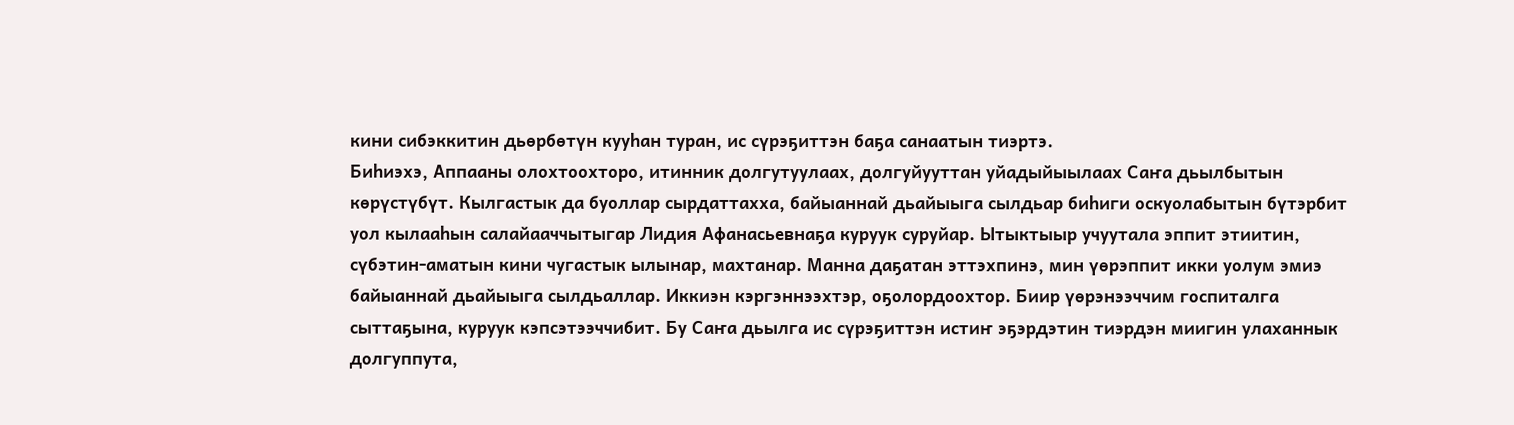кини сибэккитин дьөрбөтүн кууһан туран, ис сүрэҕиттэн баҕа санаатын тиэртэ.
Биһиэхэ, Аппааны олохтоохторо, итинник долгутуулаах, долгуйууттан уйадыйыылаах Саҥа дьылбытын көрүстүбүт. Кылгастык да буоллар сырдаттахха, байыаннай дьайыыга сылдьар биһиги оскуолабытын бүтэрбит уол кылааһын салайааччытыгар Лидия Афанасьевнаҕа куруук суруйар. Ытыктыыр учуутала эппит этиитин, сүбэтин-аматын кини чугастык ылынар, махтанар. Манна даҕатан эттэхпинэ, мин үөрэппит икки уолум эмиэ байыаннай дьайыыга сылдьаллар. Иккиэн кэргэннээхтэр, оҕолордоохтор. Биир үөрэнээччим госпиталга сыттаҕына, куруук кэпсэтээччибит. Бу Саҥа дьылга ис сүрэҕиттэн истиҥ эҕэрдэтин тиэрдэн миигин улаханнык долгуппута,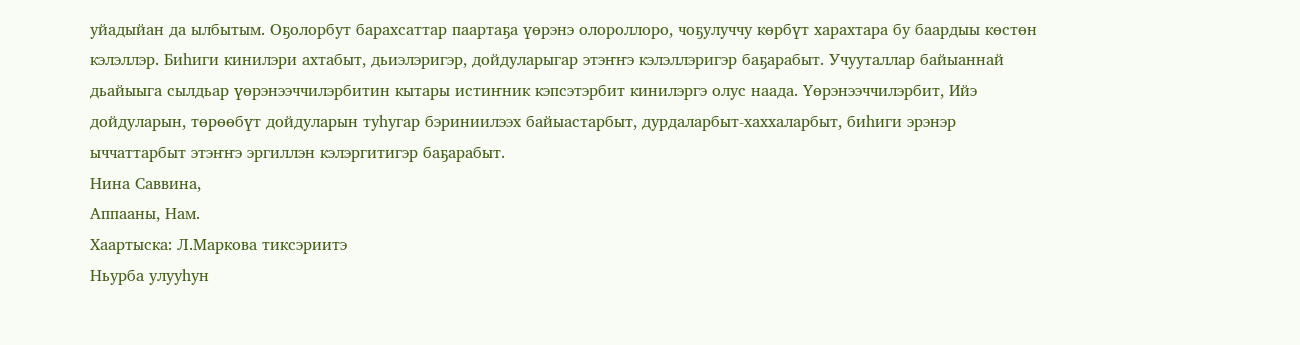уйадыйан да ылбытым. Оҕолорбут барахсаттар паартаҕа үөрэнэ олороллоро, чоҕулуччу көрбүт харахтара бу баардыы көстөн кэлэллэр. Биһиги кинилэри ахтабыт, дьиэлэригэр, дойдуларыгар этэҥҥэ кэлэллэригэр баҕарабыт. Учууталлар байыаннай дьайыыга сылдьар үөрэнээччилэрбитин кытары истиҥник кэпсэтэрбит кинилэргэ олус наада. Үөрэнээччилэрбит, Ийэ дойдуларын, төрөөбүт дойдуларын туһугар бэриниилээх байыастарбыт, дурдаларбыт-хаххаларбыт, биһиги эрэнэр ыччаттарбыт этэҥҥэ эргиллэн кэлэргитигэр баҕарабыт.
Нина Саввина,
Аппааны, Нам.
Хаартыска: Л.Маркова тиксэриитэ
Ньурба улууһун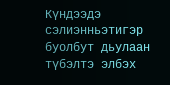Күндээдэ сэлиэнньэтигэр буолбут дьулаан түбэлтэ элбэх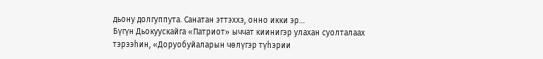дьону долгуппута. Санатан эттэххэ, онно икки эр…
Бүгүн Дьокуускайга «Патриот» ыччат киинигэр улахан суолталаах тэрээһин, «Доруобуйаларын чөлүгэр түһэрии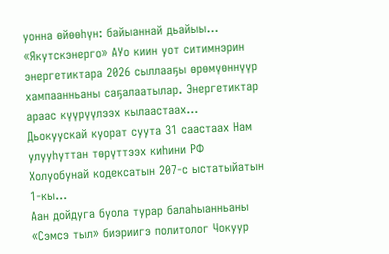уонна өйөөһүн: байыаннай дьайыы…
«Якутскэнерго» АУо киин уот ситимнэрин энергетиктара 2026 сыллааҕы өрөмүөннүүр хампаанньаны саҕалаатылар. Энергетиктар араас күүрүүлээх кылаастаах…
Дьокуускай куорат суута 31 саастаах Нам улууһуттан төрүттээх киһини РФ Холуобунай кодексатын 207-с ыстатыйатын 1-кы…
Аан дойдуга буола турар балаһыанньаны «Сэмсэ тыл» биэриигэ политолог Чокуур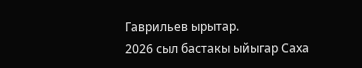Гаврильев ырытар.
2026 сыл бастакы ыйыгар Саха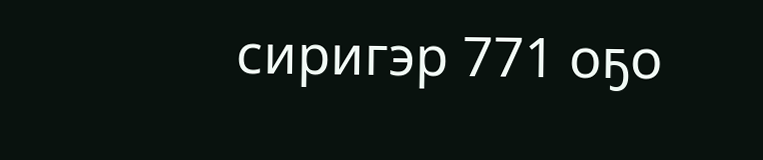сиригэр 771 оҕо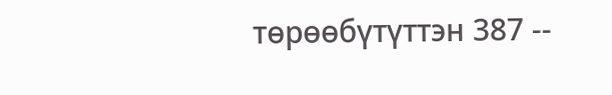төрөөбүтүттэн 387 --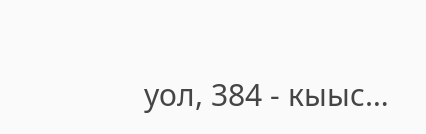уол, 384 - кыыс…